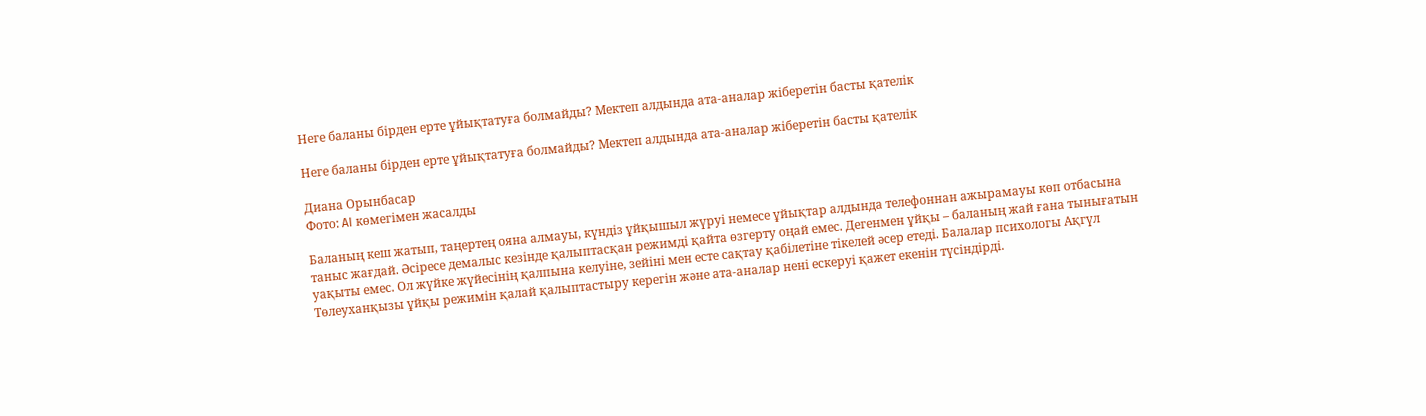Неге баланы бірден ерте ұйықтатуға болмайды? Мектеп алдында ата-аналар жіберетін басты қателік

Неге баланы бірден ерте ұйықтатуға болмайды? Мектеп алдында ата-аналар жіберетін басты қателік

Диана Орынбасар
Фото: AI көмегімен жасалды

Баланың кеш жатып, таңертең ояна алмауы, күндіз ұйқышыл жүруі немесе ұйықтар алдында телефоннан ажырамауы көп отбасына таныс жағдай. Әсіресе демалыс кезінде қалыптасқан режимді қайта өзгерту оңай емес. Дегенмен ұйқы – баланың жай ғана тынығатын уақыты емес. Ол жүйке жүйесінің қалпына келуіне, зейіні мен есте сақтау қабілетіне тікелей әсер етеді. Балалар психологы Ақгүл Төлеуханқызы ұйқы режимін қалай қалыптастыру керегін және ата-аналар нені ескеруі қажет екенін түсіндірді.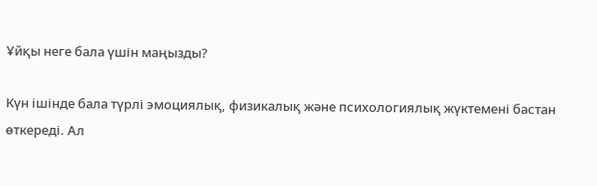Ұйқы неге бала үшін маңызды?

Күн ішінде бала түрлі эмоциялық, физикалық және психологиялық жүктемені бастан өткереді. Ал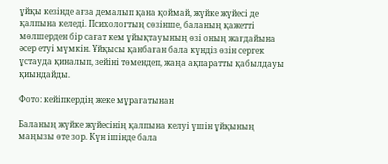ұйқы кезінде ағза демалып қана қоймай, жүйке жүйесі де қалпына келеді. Психологтың сөзінше, баланың қажетті мөлшерден бір сағат кем ұйықтауының өзі оның жағдайына әсер етуі мүмкін. Ұйқысы қанбаған бала күндіз өзін сергек ұстауда қиналып, зейіні төмендеп, жаңа ақпаратты қабылдауы қиындайды.

Фото: кейіпкердің жеке мұрағатынан

Баланың жүйке жүйесінің қалпына келуі үшін ұйқының маңызы өте зор. Күн ішінде бала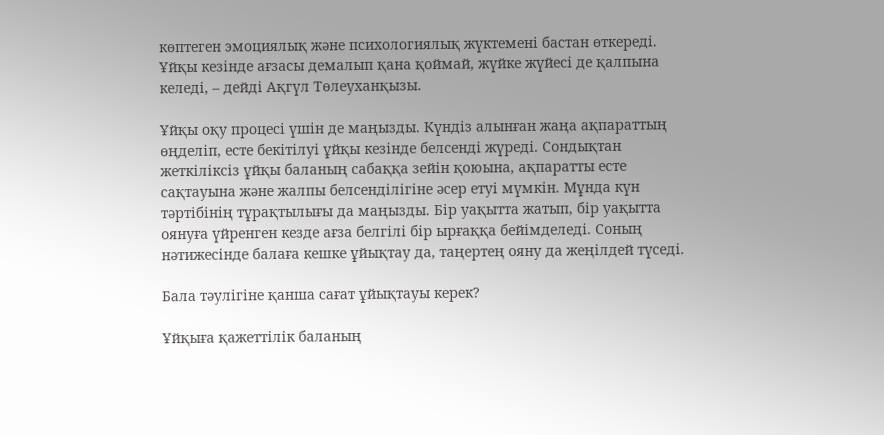көптеген эмоциялық және психологиялық жүктемені бастан өткереді. Ұйқы кезінде ағзасы демалып қана қоймай, жүйке жүйесі де қалпына келеді, – дейді Ақгүл Төлеуханқызы.

Ұйқы оқу процесі үшін де маңызды. Күндіз алынған жаңа ақпараттың өңделіп, есте бекітілуі ұйқы кезінде белсенді жүреді. Сондықтан жеткіліксіз ұйқы баланың сабаққа зейін қоюына, ақпаратты есте сақтауына және жалпы белсенділігіне әсер етуі мүмкін. Мұнда күн тәртібінің тұрақтылығы да маңызды. Бір уақытта жатып, бір уақытта оянуға үйренген кезде ағза белгілі бір ырғаққа бейімделеді. Соның нәтижесінде балаға кешке ұйықтау да, таңертең ояну да жеңілдей түседі.

Бала тәулігіне қанша сағат ұйықтауы керек?

Ұйқыға қажеттілік баланың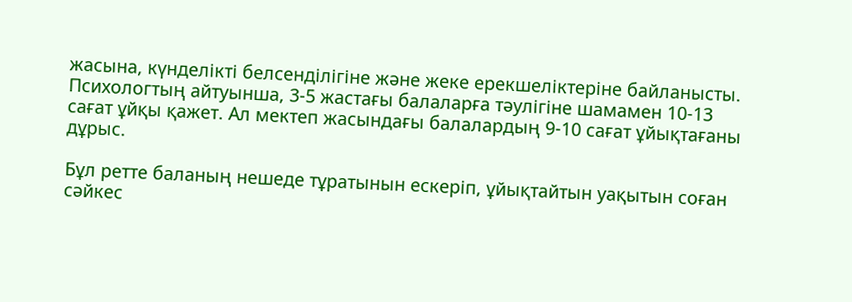жасына, күнделікті белсенділігіне және жеке ерекшеліктеріне байланысты. Психологтың айтуынша, 3-5 жастағы балаларға тәулігіне шамамен 10-13 сағат ұйқы қажет. Ал мектеп жасындағы балалардың 9-10 сағат ұйықтағаны дұрыс.

Бұл ретте баланың нешеде тұратынын ескеріп, ұйықтайтын уақытын соған сәйкес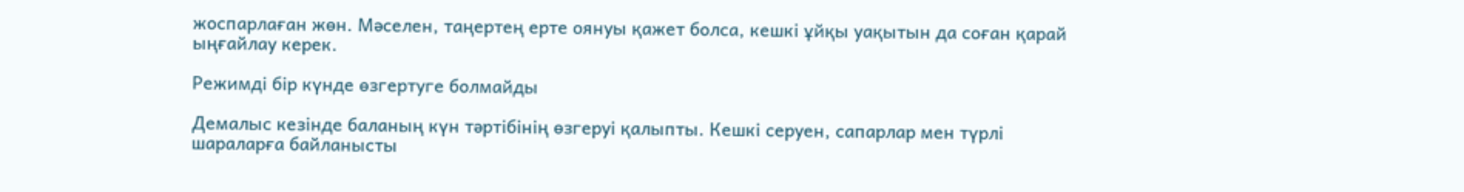жоспарлаған жөн. Мәселен, таңертең ерте оянуы қажет болса, кешкі ұйқы уақытын да соған қарай ыңғайлау керек.

Режимді бір күнде өзгертуге болмайды

Демалыс кезінде баланың күн тәртібінің өзгеруі қалыпты. Кешкі серуен, сапарлар мен түрлі шараларға байланысты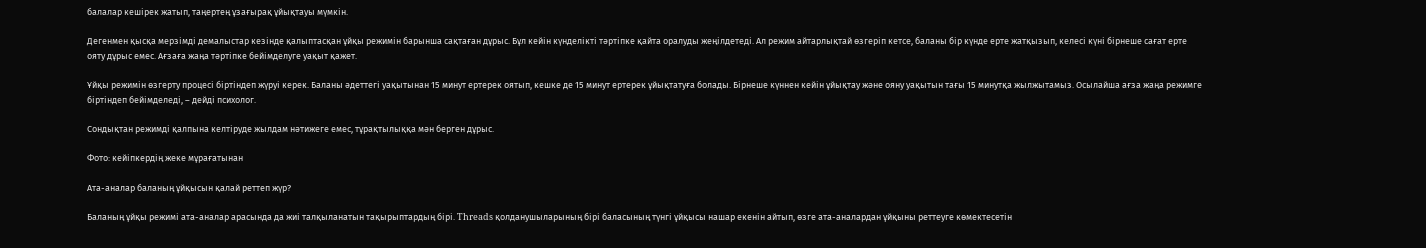балалар кешірек жатып, таңертең ұзағырақ ұйықтауы мүмкін.

Дегенмен қысқа мерзімді демалыстар кезінде қалыптасқан ұйқы режимін барынша сақтаған дұрыс. Бұл кейін күнделікті тәртіпке қайта оралуды жеңілдетеді. Ал режим айтарлықтай өзгеріп кетсе, баланы бір күнде ерте жатқызып, келесі күні бірнеше сағат ерте ояту дұрыс емес. Ағзаға жаңа тәртіпке бейімделуге уақыт қажет.

Ұйқы режимін өзгерту процесі біртіндеп жүруі керек. Баланы әдеттегі уақытынан 15 минут ертерек оятып, кешке де 15 минут ертерек ұйықтатуға болады. Бірнеше күннен кейін ұйықтау және ояну уақытын тағы 15 минутқа жылжытамыз. Осылайша ағза жаңа режимге біртіндеп бейімделеді, – дейді психолог.

Сондықтан режимді қалпына келтіруде жылдам нәтижеге емес, тұрақтылыққа мән берген дұрыс.

Фото: кейіпкердің жеке мұрағатынан

Ата-аналар баланың ұйқысын қалай реттеп жүр?

Баланың ұйқы режимі ата-аналар арасында да жиі талқыланатын тақырыптардың бірі. Threads қолданушыларының бірі баласының түнгі ұйқысы нашар екенін айтып, өзге ата-аналардан ұйқыны реттеуге көмектесетін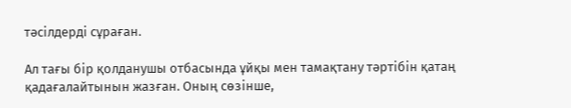тәсілдерді сұраған.

Ал тағы бір қолданушы отбасында ұйқы мен тамақтану тәртібін қатаң қадағалайтынын жазған. Оның сөзінше,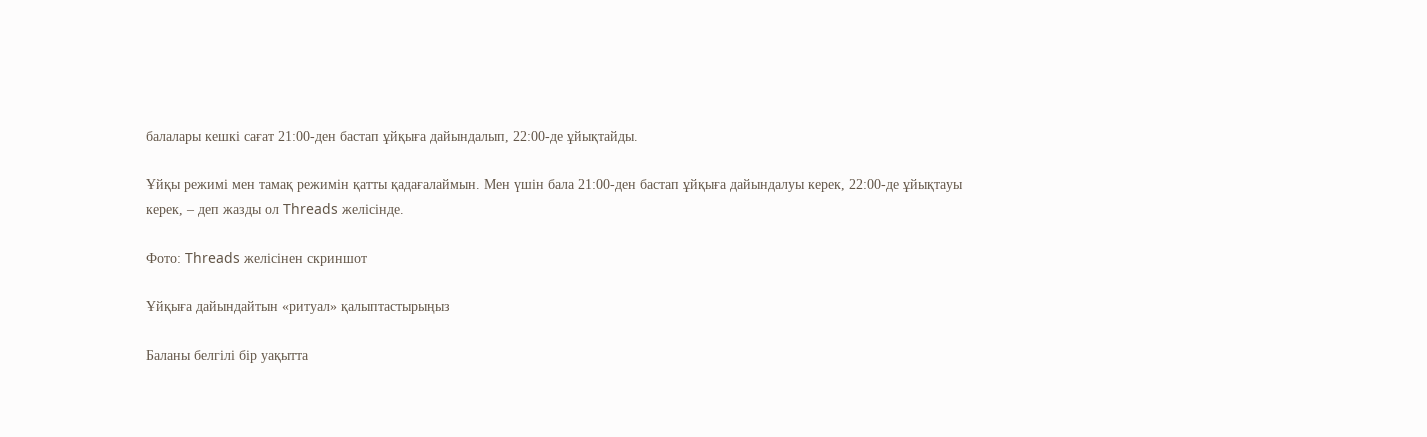балалары кешкі сағат 21:00-ден бастап ұйқыға дайындалып, 22:00-де ұйықтайды.

Ұйқы режимі мен тамақ режимін қатты қадағалаймын. Мен үшін бала 21:00-ден бастап ұйқыға дайындалуы керек, 22:00-де ұйықтауы керек, – деп жазды ол Threads желісінде.

Фото: Threads желісінен скриншот

Ұйқыға дайындайтын «ритуал» қалыптастырыңыз

Баланы белгілі бір уақытта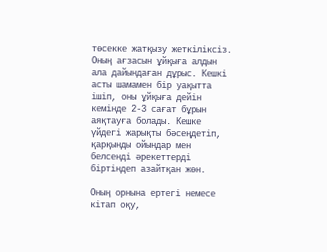төсекке жатқызу жеткіліксіз. Оның ағзасын ұйқыға алдын ала дайындаған дұрыс. Кешкі асты шамамен бір уақытта ішіп, оны ұйқыға дейін кемінде 2-3 сағат бұрын аяқтауға болады. Кешке үйдегі жарықты бәсеңдетіп, қарқынды ойындар мен белсенді әрекеттерді біртіндеп азайтқан жөн.

Оның орнына ертегі немесе кітап оқу,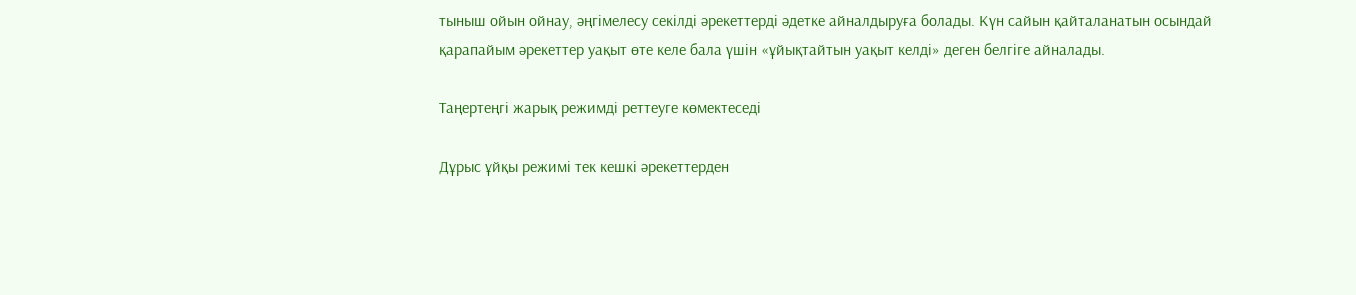тыныш ойын ойнау, әңгімелесу секілді әрекеттерді әдетке айналдыруға болады. Күн сайын қайталанатын осындай қарапайым әрекеттер уақыт өте келе бала үшін «ұйықтайтын уақыт келді» деген белгіге айналады.

Таңертеңгі жарық режимді реттеуге көмектеседі

Дұрыс ұйқы режимі тек кешкі әрекеттерден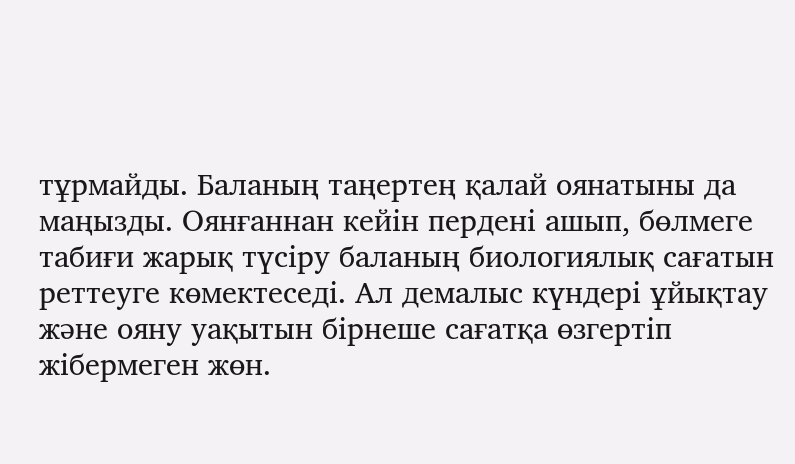тұрмайды. Баланың таңертең қалай оянатыны да маңызды. Оянғаннан кейін пердені ашып, бөлмеге табиғи жарық түсіру баланың биологиялық сағатын реттеуге көмектеседі. Ал демалыс күндері ұйықтау және ояну уақытын бірнеше сағатқа өзгертіп жібермеген жөн.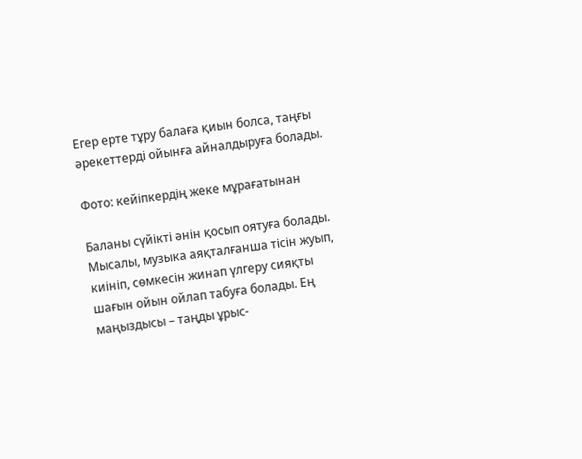Егер ерте тұру балаға қиын болса, таңғы әрекеттерді ойынға айналдыруға болады.

Фото: кейіпкердің жеке мұрағатынан

Баланы сүйікті әнін қосып оятуға болады. Мысалы, музыка аяқталғанша тісін жуып, киініп, сөмкесін жинап үлгеру сияқты шағын ойын ойлап табуға болады. Ең маңыздысы – таңды ұрыс-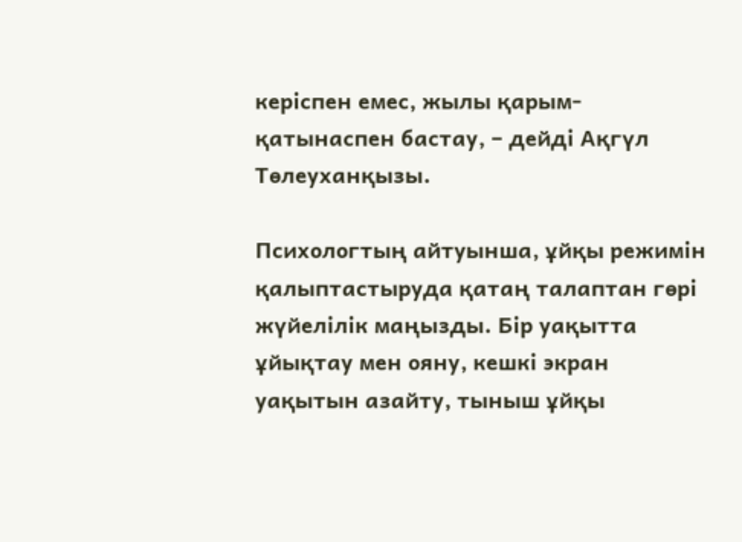керіспен емес, жылы қарым-қатынаспен бастау, – дейді Ақгүл Төлеуханқызы.

Психологтың айтуынша, ұйқы режимін қалыптастыруда қатаң талаптан гөрі жүйелілік маңызды. Бір уақытта ұйықтау мен ояну, кешкі экран уақытын азайту, тыныш ұйқы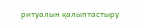ритуалын қалыптастыру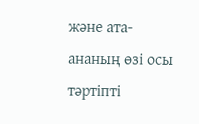және ата-ананың өзі осы тәртіпті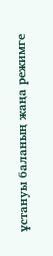ұстануы баланың жаңа режимге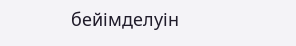бейімделуін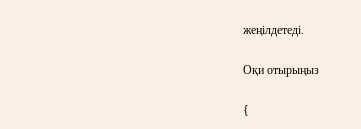жеңілдетеді.

Оқи отырыңыз

{